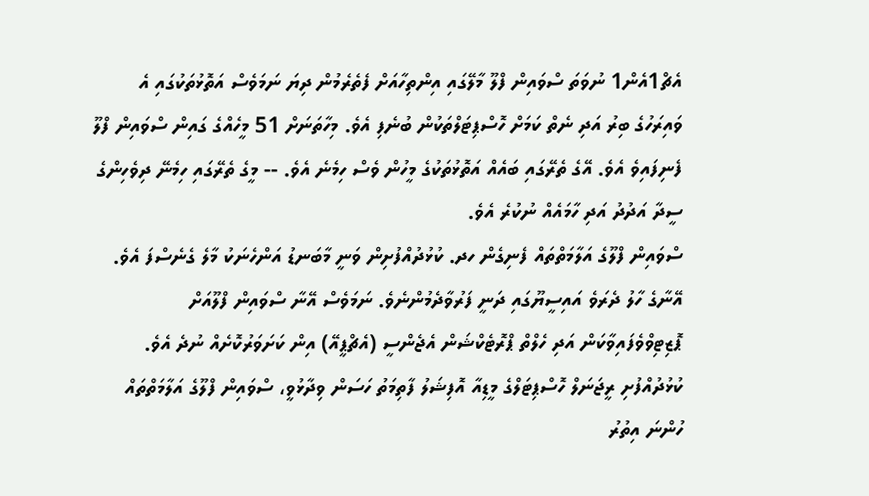އެޗް1އެން1 ނުވަތަ ސްވައިން ފްލޫ މާލޭގައި އިންތިހާއަށް ފެތެރެމުން ދިޔަ ނަމަވެސް އަތޮޅުތަކުގައި އެ ވައިރަހުގެ ބިރު އަދި ނެތް ކަމަށް ހޮސްޕިޓަލްތަކުން ބުނެފި އެވެ. މިހާތަނަށް 51 މީހެއްގެ ގައިން ސްވައިން ފްލޫ ފެނިފައިވެ އެވެ. އޭގެ ތެރޭގައި ބައެއް އަތޮޅުތަކުގެ މީހުން ވެސް ހިމެނެ އެވެ. -- މީގެ ތެރޭގައި ހިމެނޭ ދިވެހިންގެ ސީދާ އަދުދު އަދި ހާމައެއް ނުކުރެ އެވެ.
ސްވައިން ފްލޫގެ އަލާމަތްތައް ފެނިގެން ހދ. ކުޅުދުއްފުށިން ވަނީ މާބަނޑު އަންހެނަކު މާލެ ގެނެސްފަ އެވެ. އޭނާގެ ހާލު ދެރަވެ އައިސީޔޫގައި ދަނީ ފަރުވާދެމުންނެވެ. ނަމަވެސް އޭނާ ސްވައިން ފްލޫއަށް ޕޮޒިޓިވްވެފައިވާކަން އަދި ހެލްތް ޕްރޮޓެކްޝަން އެޖެންސީ (އެޗްޕީއޭ) އިން ކަށަވަރުކޮށެއް ނުދެ އެވެ.
ކުޅުދުއްފުށި ރީޖަނަލް ހޮސްޕިޓަލްގެ މީޑިއާ އޮފިޝަލު ފާތިމަތު ހަސަން ވިދާޅުވީ، ސްވައިން ފްލޫގެ އަލާމަތްތައް ހުންނަ އިތުރު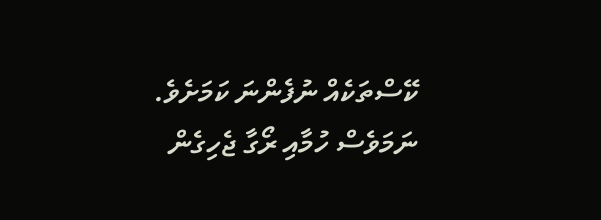ކޭސްތަކެއް ނުފެންނަ ކަމަށެވެ. ނަމަވެސް ހުމާއި ރޯގާ ޖެހިގެން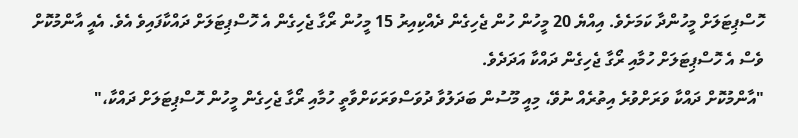ހޮސްޕިޓަލަށް މީހުންދާ ކަމަށެވެ. އިއްޔެ 20 މީހުން ހުން ޖެހިގެން ދެއްކިއިރު 15 މީހުން ރޯގާ ޖެހިގެން އެ ހޮސްޕިޓަލަށް ދައްކާފައިވެ އެވެ. އެއީ އާންމުކޮށް ވެސް އެ ހޮސްޕިޓަލަށް ހުމާއި ރޯގާ ޖެހިގެން ދައްކާ އަދަދެވެ.
"އާންމުކޮށް ދައްކާ ވަރަށްވުރެ އިތުރެއް ނުވޭ، މިއީ މޫސުން ބަދަލުވާ ދުވަސްވަރަކަށްވާތީ ހުމާއި ރޯގާ ޖެހިގެން މީހުން ހޮސްޕިޓަލަށް ދައްކާ،"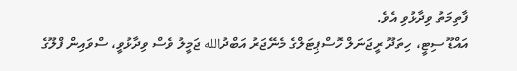ފާތިމަތު ވިދާޅުވި އެވެ.
އައްޑޫ ސިޓީ، ހިތަދޫ ރީޖަނަލް ހޮސްޕިޓަލްގެ މެނޭޖަރު އަބްދުالله ޖަމީލު ވެސް ވިދާޅުވީ، ސްވައިން ފްލޫގެ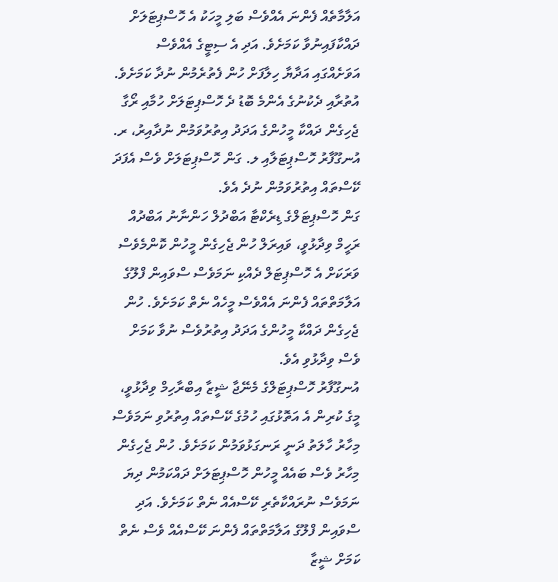އަލާމާތެއް ފެންނަ އެއްވެސް ބަލި މީހަކު އެ ހޮސްޕިޓަލަށް ދައްކާފައިނުވާ ކަމަށެވެ. އަދި އެ ސިޓީގެ އެއްވެސް އަވަށެއްގައި އަދާޔާ ހިލާފަށް ހުން ފެތުރެމުން ނުދާ ކަމަށެވެ.
އުތުރާއި ދެކުނުގެ އެންމެ ބޮޑު ދެ ހޮސްޕިޓަލަށް ހުމާއި ރޯގާ ޖެހިގެން ދައްކާ މީހުންގެ އަދަދު އިތުރުވަމުން ނުދާއިރު، ރ. އުނގޫފާރު ހޮސްޕިޓަލާއި ލ. ގަން ހޮސްޕިޓަލަށް ވެސް އެފަދަ ކޭސްތައް އިތުރުވަމުން ނުދެ އެވެ.
ގަން ހޮސްޕިޓަލްގެ ޑިރެކްޓާ އަބްދުލް ހަންނާނު އަބްދުއް ރަހީމް ވިދާޅުވީ، ވައިރަލް ހުން ޖެހިގެން މީހުން ކޮންމެވެސް ވަރަކަށް އެ ހޮސްޕިޓަލް ދެއްކި ނަމަވެސް ސްވައިން ފްލޫގެ އަލާމަތްތައް ފެންނަ އެއްވެސް މީހެއް ނެތް ކަމަށެވެ. ހުން ޖެހިގެން ދައްކާ މީހުންގެ އަދަދު އިތުރުވެސް ނުވާ ކަމަށް ވެސް ވިދާޅުވި އެވެ.
އުނގޫފާރު ހޮސްޕިޓަލްގެ މެނޭޖާ ޝީޒާ އިބްރާހިމް ވިދާޅުވީ، މީގެ ކުރިން އެ އަތޮޅުގައި ހުމުގެ ކޭސްތައް އިތުރުވި ނަމަވެސް މިހާރު ހާލަތު ދަނީ ރަނގަޅުވަމުން ކަމަށެވެ. ހުން ޖެހިގެން މިހާރު ވެސް ބައެއް މީހުން ހޮސްޕިޓަލަށް ދައްކަމުން ދިޔަ ނަމަވެސް ނުރައްކާތެރި ކޭސްއެއް ނެތް ކަމަށެވެ. އަދި ސްވައިން ފްލޫގެ އަލާމަތްތައް ފެންނަ ކޭސްއެއް ވެސް ނެތް ކަމަށް ޝީޒާ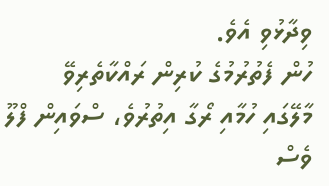ވިދާޅުވި އެވެ.
ހުން ފެތުރުމުގެ ކުރިން ރައްކާތެރިވޭ
މާލޭގައި ހުމާއި ރޯގާ އިތުރުވެ، ސްވައިން ފްލޫ ވެސް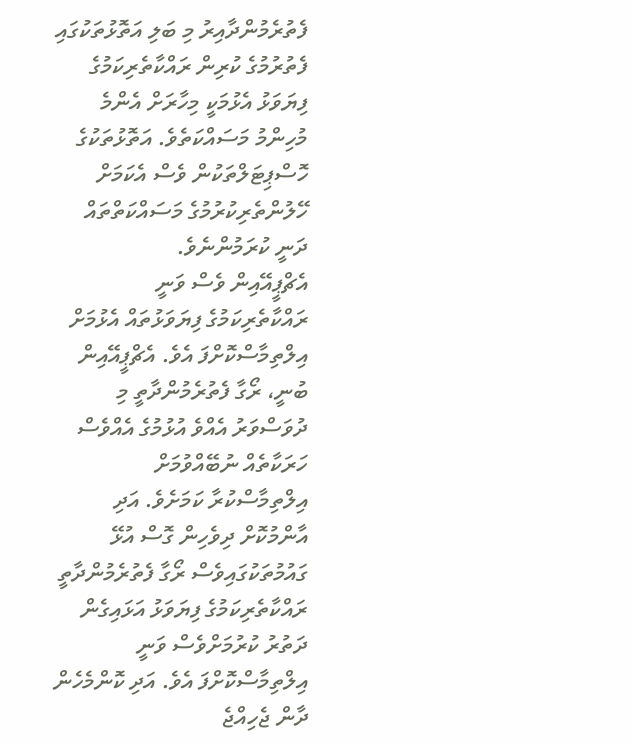ފެތުރެމުންދާއިރު މި ބަލި އަތޮޅުތަކުގައި ފެތުރުމުގެ ކުރިން ރައްކާތެރިކަމުގެ ފިޔަވަޅު އެޅުމަކީ މިހާރަށް އެންމެ މުހިންމު މަސައްކަތެވެ. އަތޮޅުތަކުގެ ހޮސްޕިޓަލްތަކުން ވެސް އެކަމަށް ހޭލުންތެރިކުރުމުގެ މަސައްކަތްތައް ދަނީ ކުރަމުންނެވެ.
އެޗްޕީއޭއިން ވެސް ވަނީ ރައްކާތެރިކަމުގެ ފިޔަވަޅުތައް އެޅުމަށް އިލްތިމާސްކޮށްފަ އެވެ. އެޗްޕީއޭއިން ބުނީ، ރޯގާ ފެތުރެމުންދާތީ މި ދުވަސްވަރު އެއްވެ އުޅުމުގެ އެއްވެސް ހަރަކާތެއް ނުބޭއްވުމަށް އިލްތިމާސްކުރާ ކަމަށެވެ. އަދި އާންމުކޮށް ދިވެހިން ގޮސް އުޅޭ ގައުމުތަކުގައިވެސް ރޯގާ ފެތުރެމުންދާތީ ރައްކާތެރިކަމުގެ ފިޔަވަޅު އަޅައިގެން ދަތުރު ކުރުމަށްވެސް ވަނީ އިލްތިމާސްކޮށްފަ އެވެ. އަދި ކޮންމެހެން ދާން ޖެހިއްޖެ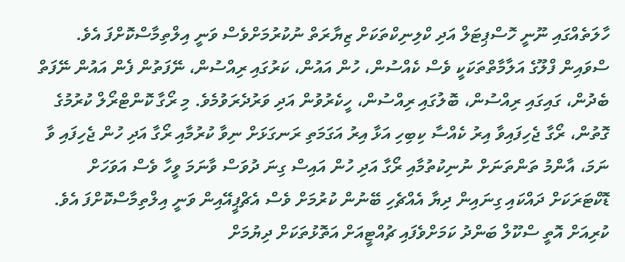ހާލަތެއްގައި ނޫނީ ހޮސްޕިޓަލް އަދި ކްލިނިކްތަކަށް ޒިޔާރަތް ނުކުރުމަށްވެސް ވަނީ އިލްތިމާސްކޮށްފަ އެވެ.
ސްވައިން ފްލޫގެ އަލާމާތްތަކަކީ ވެސް ކެއްސުން، ހުން އައުން، ކަރުގައި ރިއްސުން، ނޭފަތުން ފެން އައުން ނޭފަތް ބެދުން، ގައިގައި ރިއްސުން، ބޮލުގައި ރިއްސުން، ހީކެރުވުން އަދި ވަރުދެރަވުމެވެ. މި ރޯގާ ކޮންޓްރޯލް ކުރުމުގެ ގޮތުން، ރޯގާ ޖެހިފައިވާ އިރު ކެއްސާ ކިބިހި އަޅާ އިރު އަގަމަތި ރަނގަޅަށް ނިވާ ކުރުމާއި ރޯގާ އަދި ހުން ޖެހިފައި ވާ ނަމަ، އާންމު ތަންތަނަށް ނުނިކުތުމާއި ރޯގާ އަދި ހުން އައިސް ގިނަ ދުވަސް ވާނަމަ ވީހާ ވެސް އަވަހަށް ޑޮކްޓަރަކަށް ދައްކައި ގިނައިން ދިޔާ އެއްޗެހި ބޭނުން ކުރުމަށް ވެސް އެޗްޕީއޭއިން ވަނީ އިލްތިމާސްކޮށްފަ އެވެ.
ކުރިއަށް އޮތީ ސްކޫލް ބަންދު ކަމަށްވެފައި ޗުއްޓީއަށް އަތޮޅުތަކަށް ދިޔުމަށް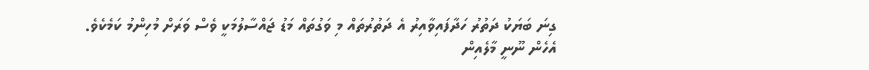ގިނަ ބަޔަކު ދަތުރު ހަދާފައިވާއިރު އެ ދަތުރުތައް މި ވަގުތައް މަޑު ޖައްސާލުމަކީ ވެސް ވަރަށް މުހިންމު ކަމެކެވެ. އެހެން ނޫނީ މާލެއިން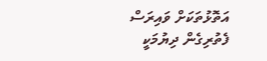އަތޮޅުތަކަށް ވައިރަސް ފެތުރިގެން ދިޔުމަކީ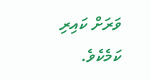ވަރަށް ކައިރި ކަމެކެވެ.